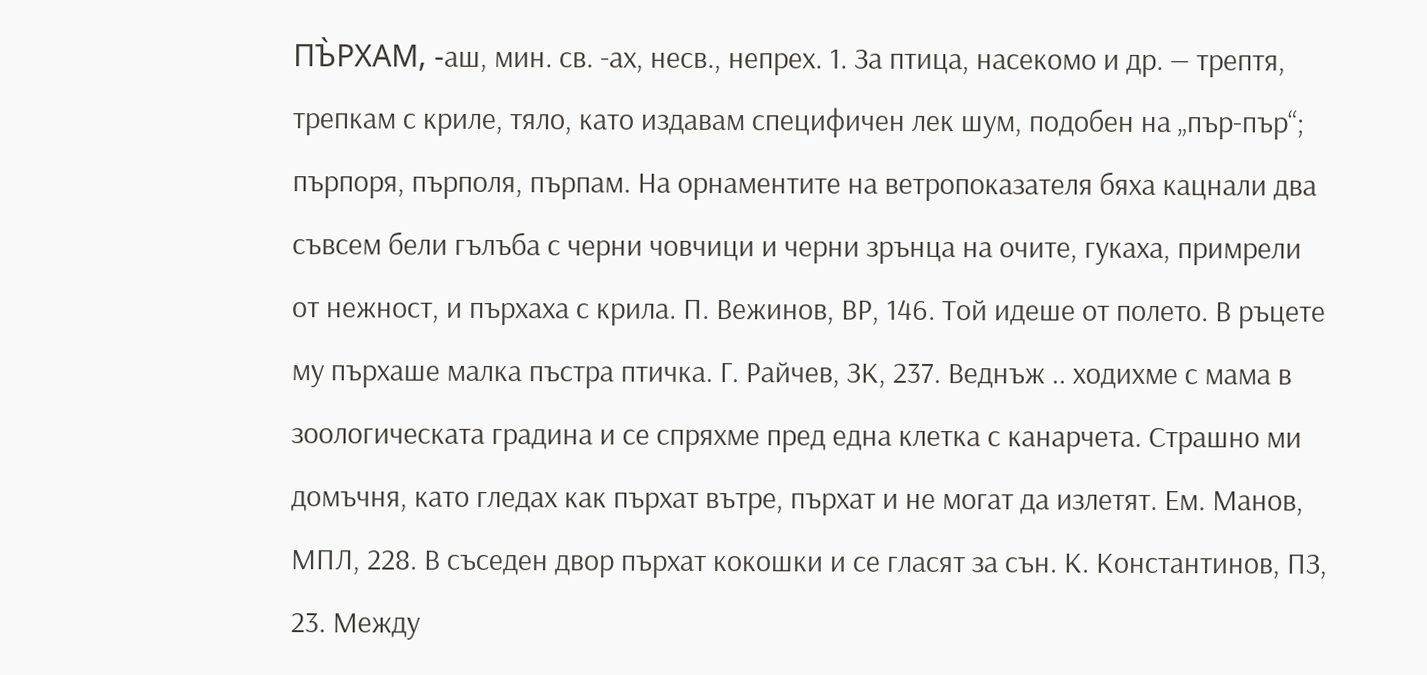ПЪ̀РХАМ, -аш, мин. св. -ах, несв., непрех. 1. За птица, насекомо и др. — трептя, трепкам с криле, тяло, като издавам специфичен лек шум, подобен на „пър-пър“; пърпоря, пърполя, пърпам. На орнаментите на ветропоказателя бяха кацнали два съвсем бели гълъба с черни човчици и черни зрънца на очите, гукаха, примрели от нежност, и пърхаха с крила. П. Вежинов, ВР, 146. Той идеше от полето. В ръцете му пърхаше малка пъстра птичка. Г. Райчев, ЗК, 237. Веднъж .. ходихме с мама в зоологическата градина и се спряхме пред една клетка с канарчета. Страшно ми домъчня, като гледах как пърхат вътре, пърхат и не могат да излетят. Ем. Манов, МПЛ, 228. В съседен двор пърхат кокошки и се гласят за сън. К. Константинов, ПЗ, 23. Между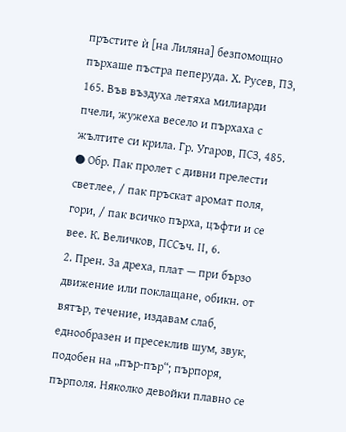пръстите ѝ [на Лиляна] безпомощно пърхаше пъстра пеперуда. Х. Русев, ПЗ, 165. Във въздуха летяха милиарди пчели, жужеха весело и пърхаха с жълтите си крила. Гр. Угаров, ПСЗ, 485. ● Обр. Пак пролет с дивни прелести светлее, / пак пръскат аромат поля, гори, / пак всичко пърха, цъфти и се вее. К. Величков, ПССъч. ІІ, 6.
2. Прен. За дреха, плат — при бързо движение или поклащане, обикн. от вятър, течение, издавам слаб, еднообразен и пресеклив шум, звук, подобен на „пър-пър“; пърпоря, пърполя. Няколко девойки плавно се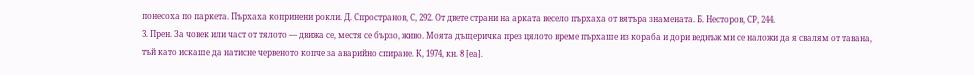понесоха по паркета. Пърхаха копринени рокли. Д. Спространов, С, 292. От двете страни на арката весело пърхаха от вятъра знамената. Б. Несторов, СР, 244.
3. Прен. За човек или част от тялото — движа се, местя се бързо, живо. Моята дъщеричка през цялото време пърхаше из кораба и дори веднъж ми се наложи да я свалям от тавана, тъй като искаше да натисне червеното копче за аварийно спиране. К, 1974, кн. 8 [еа].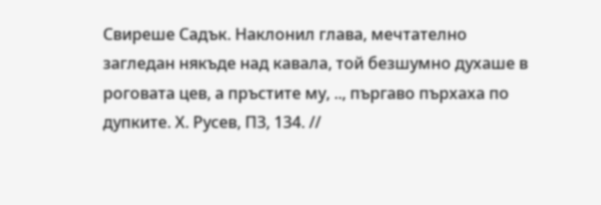Свиреше Садък. Наклонил глава, мечтателно загледан някъде над кавала, той безшумно духаше в роговата цев, а пръстите му, .., пъргаво пърхаха по дупките. Х. Русев, ПЗ, 134. //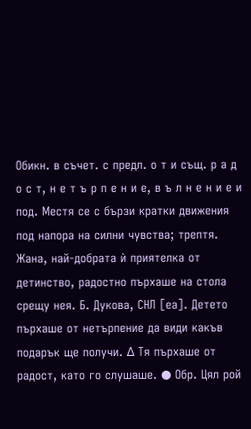Обикн. в съчет. с предл. о т и същ. р а д о с т, н е т ъ р п е н и е, в ъ л н е н и е и под. Местя се с бързи кратки движения под напора на силни чувства; трептя. Жана, най-добрата ѝ приятелка от детинство, радостно пърхаше на стола срещу нея. Б. Дукова, СНЛ [еа]. Детето пърхаше от нетърпение да види какъв подарък ще получи. Δ Тя пърхаше от радост, като го слушаше. ● Обр. Цял рой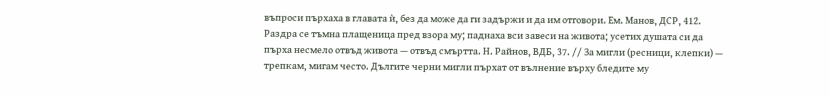въпроси пърхаха в главата ѝ, без да може да ги задържи и да им отговори. Ем. Манов, ДСР, 412. Раздра се тъмна плащеница пред взора му; паднаха вси завеси на живота; усетих душата си да пърха несмело отвъд живота — отвъд смъртта. Н. Райнов, ВДБ, 37. // За мигли (ресници, клепки) — трепкам, мигам често. Дългите черни мигли пърхат от вълнение върху бледите му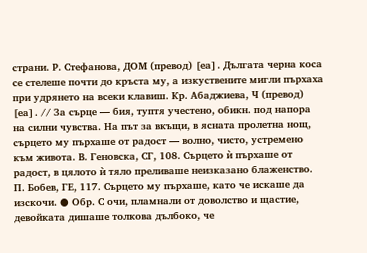страни. Р. Стефанова, ДОМ (превод) [еа]. Дългата черна коса се стелеше почти до кръста му, а изкуствените мигли пърхаха при удрянето на всеки клавиш. Кр. Абаджиева, Ч (превод) [еа]. // За сърце — бия, туптя учестено, обикн. под напора на силни чувства. На път за вкъщи, в ясната пролетна нощ, сърцето му пърхаше от радост — волно, чисто, устремено към живота. В. Геновска, СГ, 108. Сърцето ѝ пърхаше от радост, в цялото ѝ тяло преливаше неизказано блаженство. П. Бобев, ГЕ, 117. Сърцето му пърхаше, като че искаше да изскочи. ● Обр. С очи, пламнали от доволство и щастие, девойката дишаше толкова дълбоко, че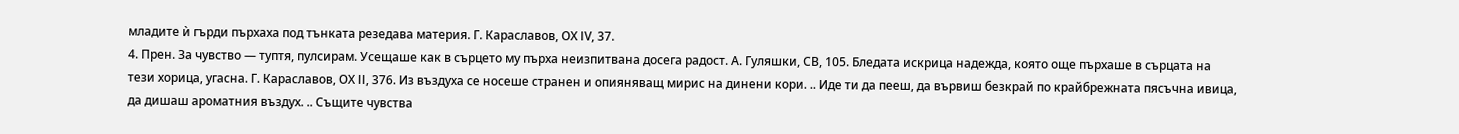младите ѝ гърди пърхаха под тънката резедава материя. Г. Караславов, ОХ ІV, 37.
4. Прен. За чувство — туптя, пулсирам. Усещаше как в сърцето му пърха неизпитвана досега радост. А. Гуляшки, СВ, 105. Бледата искрица надежда, която още пърхаше в сърцата на тези хорица, угасна. Г. Караславов, ОХ ІІ, 376. Из въздуха се носеше странен и опияняващ мирис на динени кори. .. Иде ти да пееш, да вървиш безкрай по крайбрежната пясъчна ивица, да дишаш ароматния въздух. .. Същите чувства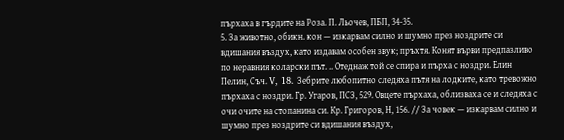пърхаха в гърдите на Роза. П. Льочев, ПБП, 34-35.
5. За животно, обикн. кон — изкарвам силно и шумно през ноздрите си вдишания въздух, като издавам особен звук; пръхтя. Конят върви предпазливо по неравния коларски път. .. Отеднаж той се спира и пърха с ноздри. Елин Пелин, Съч. V, 18. Зебрите любопитно следяха пътя на лодките, като тревожно пърхаха с ноздри. Гр. Угаров, ПСЗ, 529. Овцете пърхаха, облизваха се и следяха с очи очите на стопанина си. Кр. Григоров, Н, 156. // За човек — изкарвам силно и шумно през ноздрите си вдишания въздух,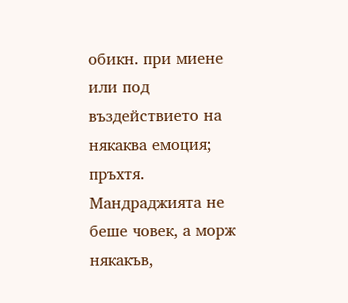обикн. при миене или под въздействието на някаква емоция; пръхтя. Мандраджията не беше човек, а морж някакъв,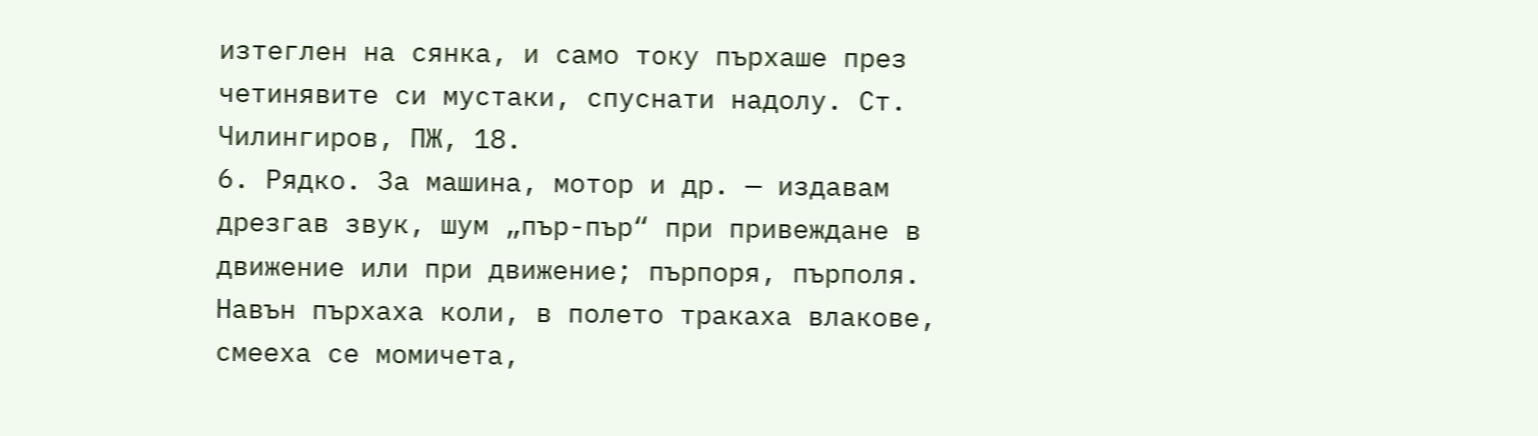изтеглен на сянка, и само току пърхаше през четинявите си мустаки, спуснати надолу. Ст. Чилингиров, ПЖ, 18.
6. Рядко. За машина, мотор и др. — издавам дрезгав звук, шум „пър-пър“ при привеждане в движение или при движение; пърпоря, пърполя. Навън пърхаха коли, в полето тракаха влакове, смееха се момичета,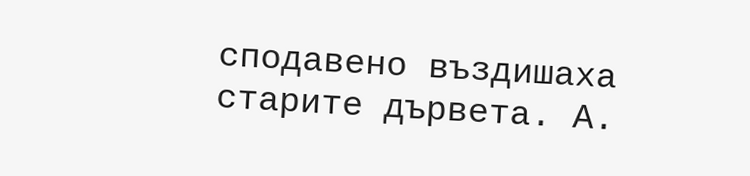сподавено въздишаха старите дървета. А.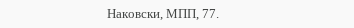Наковски, МПП, 77.